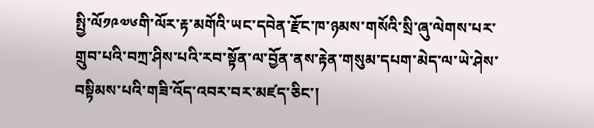སྤྱི་ལོ༡༩༧༦གི་ལོར་རྟ་མགོའི་ཡང་དབེན་རྫོང་ཁ་ཉམས་གསོའི་སྲི་ཞུ་ལེགས་པར་གྲུབ་པའི་བཀྲ་ཤིས་པའི་རབ་སྟོན་ལ་བྱོན་ནས་རྟེན་གསུམ་དཔག་མེད་ལ་ཡེ་ཤེས་བསྟིམས་པའི་གཟི་འོད་འབར་བར་མཛད་ཅིང་།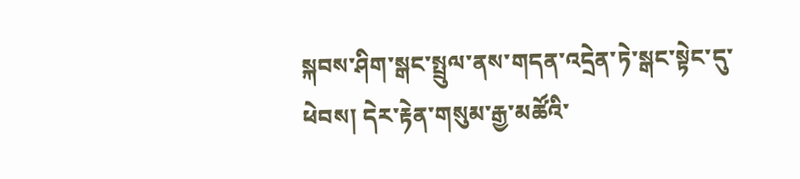སྐབས་ཤིག་སྒང་སྤྲུལ་ནས་གདན་འདྲེན་ཏེ་སྒང་སྟེང་དུ་ཕེབས། དེར་རྟེན་གསུམ་རྒྱ་མཚོའི་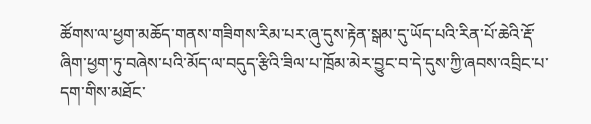ཚོགས་ལ་ཕྱག་མཆོད་གནས་གཟིགས་རིམ་པར་ཞུ་དུས་རྟེན་སྒམ་དུ་ཡོད་པའི་རིན་པོ་ཆེའི་རྡོ་ཞིག་ཕྱག་ཏུ་བཞེས་པའི་མོད་ལ་བདུད་རྩིའི་ཟིལ་པ་ཁྲོམ་མེར་བྱུང་བ་དེ་དུས་ཀྱི་ཞབས་འབྲིང་པ་དག་གིས་མཐོང་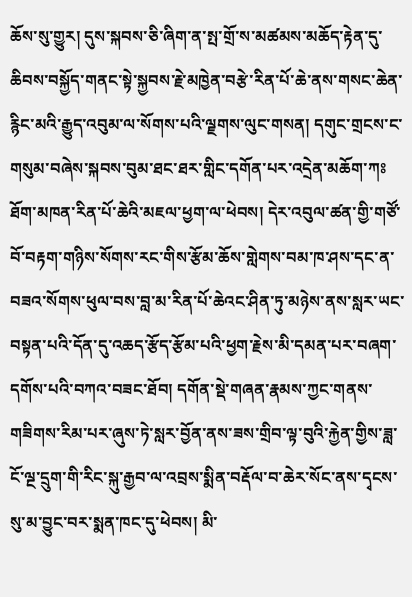ཆོས་སུ་གྱུར། དུས་སྐབས་ཅི་ཞིག་ན་སྤ་གྲོ་ས་མཚམས་མཆོད་རྟེན་དུ་ཆིབས་བསྐྱོད་གནང་སྟེ་སྐྱབས་རྗེ་མཁྱེན་བརྩེ་རིན་པོ་ཆེ་ནས་གསང་ཆེན་རྙིང་མའི་རྒྱུད་འབུམ་ལ་སོགས་པའི་ལྗགས་ལུང་གསན། དགུང་གྲངས་ང་གསུམ་བཞེས་སྐབས་བུམ་ཐང་ཐར་གླིང་དགོན་པར་འདྲེན་མཆོག་ཀཿཐོག་མཁན་རིན་པོ་ཆེའི་མཇལ་ཕྱག་ལ་ཕེབས། དེར་འབུལ་ཚན་གྱི་གཙོ་བོ་བརྟག་གཉིས་སོགས་རང་གིས་རྩོམ་ཆོས་གླེགས་བམ་ཁ་ཤས་དང་ན་བཟའ་སོགས་ཕུལ་བས་བླ་མ་རིན་པོ་ཆེའང་ཤིན་ཏུ་མཉེས་ནས་སླར་ཡང་བསྟན་པའི་དོན་དུ་འཆད་རྩོད་རྩོམ་པའི་ཕྱག་རྗེས་མི་དམན་པར་བཞག་དགོས་པའི་བཀའ་བཟང་ཐོབ། དགོན་སྡེ་གཞན་རྣམས་ཀྱང་གནས་གཟིགས་རིམ་པར་ཞུས་ཏེ་སླར་བྱོན་ནས་ཟས་གྲིབ་ལྟ་བུའི་རྐྱེན་གྱིས་ཟླ་ངོ་ལྔ་དྲུག་གི་རིང་སྐུ་རྒྱབ་ལ་འབྲས་སྨིན་བརྡོལ་བ་ཆེར་སོང་ནས་དྭངས་སུ་མ་བྱུང་བར་སྨན་ཁང་དུ་ཕེབས། མི་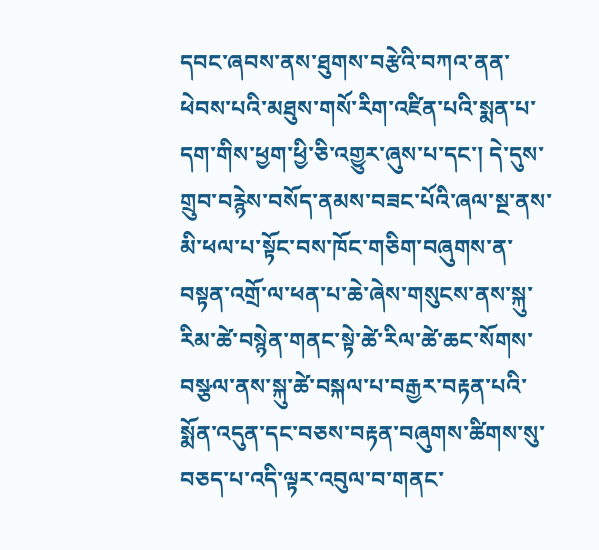དབང་ཞབས་ནས་ཐུགས་བརྩེའི་བཀའ་ནན་ཕེབས་པའི་མཐུས་གསོ་རིག་འཛིན་པའི་སྨན་པ་དག་གིས་ཕྱག་ཕྱི་ཅི་འགྱུར་ཞུས་པ་དང་། དེ་དུས་གྲུབ་བརྙེས་བསོད་ནམས་བཟང་པོའི་ཞལ་སྔ་ནས་མི་ཕལ་པ་སྟོང་བས་ཁོང་གཅིག་བཞུགས་ན་བསྟན་འགྲོ་ལ་ཕན་པ་ཆེ་ཞེས་གསུངས་ནས་སྐུ་རིམ་ཚེ་བསྙེན་གནང་སྟེ་ཚེ་རིལ་ཚེ་ཆང་སོགས་བསྩལ་ནས་སྐུ་ཚེ་བསྐལ་པ་བརྒྱར་བརྟན་པའི་སྨོན་འདུན་དང་བཅས་བརྟན་བཞུགས་ཚིགས་སུ་བཅད་པ་འདི་ལྟར་འབུལ་བ་གནང་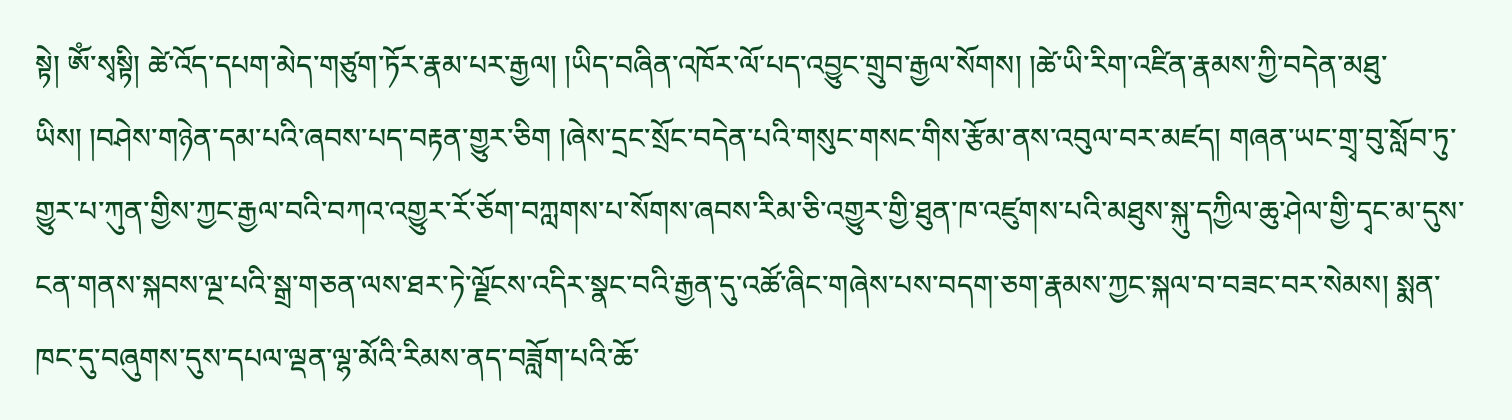སྟེ། ཨོཾ་སྭསྟི། ཚེ་འོད་དཔག་མེད་གཙུག་ཏོར་རྣམ་པར་རྒྱལ། །ཡིད་བཞིན་འཁོར་ལོ་པད་འབྱུང་གྲུབ་རྒྱལ་སོགས། །ཚེ་ཡི་རིག་འཛིན་རྣམས་ཀྱི་བདེན་མཐུ་ཡིས། །བཤེས་གཉེན་དམ་པའི་ཞབས་པད་བརྟན་གྱུར་ཅིག །ཞེས་དྲང་སྲོང་བདེན་པའི་གསུང་གསང་གིས་རྩོམ་ནས་འབུལ་བར་མཛད། གཞན་ཡང་གྲྭ་བུ་སློབ་ཏུ་གྱུར་པ་ཀུན་གྱིས་ཀྱང་རྒྱལ་བའི་བཀའ་འགྱུར་རོ་ཅོག་བཀླགས་པ་སོགས་ཞབས་རིམ་ཅི་འགྱུར་གྱི་ཐུན་ཁ་འཛུགས་པའི་མཐུས་སྐུ་དཀྱིལ་ཆུ་ཤེལ་གྱི་དྭང་མ་དུས་ངན་གནས་སྐབས་ལྔ་པའི་སྒྲ་གཅན་ལས་ཐར་ཏེ་ལྗོངས་འདིར་སྣང་བའི་རྒྱན་དུ་འཚོ་ཞིང་གཞེས་པས་བདག་ཅག་རྣམས་ཀྱང་སྐལ་བ་བཟང་བར་སེམས། སྨན་ཁང་དུ་བཞུགས་དུས་དཔལ་ལྡན་ལྷ་མོའི་རིམས་ནད་བཟློག་པའི་ཆོ་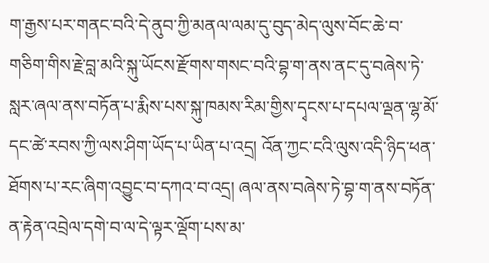ག་རྒྱས་པར་གནང་བའི་དེ་ནུབ་ཀྱི་མནལ་ལམ་དུ་བུད་མེད་ལུས་བོང་ཆེ་བ་གཅིག་གིས་རྗེ་བླ་མའི་སྐུ་ཡོངས་རྫོགས་གསང་བའི་བྷ་ག་ནས་ནང་དུ་བཞེས་ཏེ་སླར་ཞལ་ནས་བཏོན་པ་རྨིས་པས་སྐུ་ཁམས་རིམ་གྱིས་དྭངས་པ་དཔལ་ལྡན་ལྷ་མོ་དང་ཚེ་རབས་ཀྱི་ལས་ཤིག་ཡོད་པ་ཡིན་པ་འདྲ། འོན་ཀྱང་ངའི་ལུས་འདི་ཉིད་ཕན་ཐོགས་པ་རང་ཞིག་འབྱུང་བ་དཀའ་བ་འདྲ། ཞལ་ནས་བཞེས་ཏེ་བྷ་ག་ནས་བཏོན་ན་རྟེན་འབྲེལ་དགེ་བ་ལ་དེ་ལྟར་ལྡོག་པས་མ་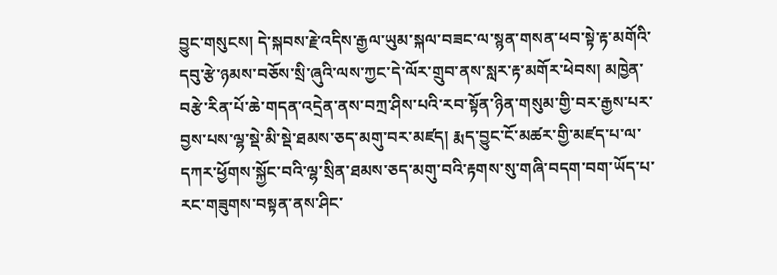བྱུང་གསུངས། དེ་སྐབས་རྗེ་འདིས་རྒྱལ་ཡུམ་སྐལ་བཟང་ལ་སྙན་གསན་ཕབ་སྟེ་རྟ་མགོའི་དབུ་རྩེ་ཉམས་བཅོས་སྲི་ཞུའི་ལས་ཀྱང་དེ་ལོར་གྲུབ་ནས་སླར་རྟ་མགོར་ཕེབས། མཁྱེན་བརྩེ་རིན་པོ་ཆེ་གདན་འདྲེན་ནས་བཀྲ་ཤིས་པའི་རབ་སྟོན་ཉིན་གསུམ་གྱི་བར་རྒྱས་པར་བྱས་པས་ལྷ་སྡེ་མི་སྡེ་ཐམས་ཅད་མགུ་བར་མཛད། རྨད་བྱུང་ངོ་མཚར་གྱི་མཛད་པ་ལ་དཀར་ཕྱོགས་སྐྱོང་བའི་ལྷ་སྲིན་ཐམས་ཅད་མགུ་བའི་རྟགས་སུ་གཞི་བདག་བག་ཡོད་པ་རང་གཟུགས་བསྟན་ནས་ཤིང་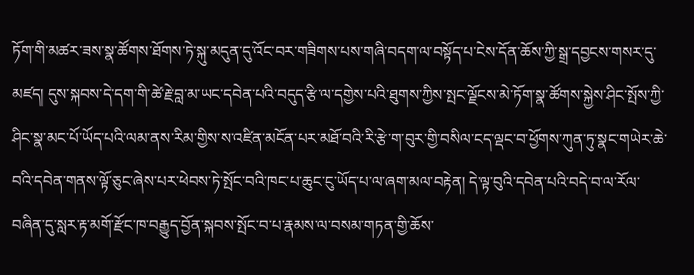ཏོག་གི་མཚར་ཟས་སྣ་ཚོགས་ཐོགས་ཏེ་སྐུ་མདུན་དུ་འོང་བར་གཟིགས་པས་གཞི་བདག་ལ་བསྟོད་པ་ངེས་དོན་ཆོས་ཀྱི་སྒྲ་དབྱངས་གསར་དུ་མཛད། དུས་སྐབས་དེ་དག་གི་ཚེ་རྗེ་བླ་མ་ཡང་དབེན་པའི་བདུད་རྩི་ལ་དགྱེས་པའི་ཐུགས་ཀྱིས་སྤང་ལྗོངས་མེ་ཏོག་སྣ་ཚོགས་སྐྱེས་ཤིང་སྤོས་ཀྱི་ཤིང་སྣ་མང་པོ་ཡོད་པའི་ལམ་ནས་རིམ་གྱིས་ས་འཛིན་མངོན་པར་མཐོ་བའི་རི་རྩེ་ག་བུར་གྱི་བསིལ་ངད་ལྡང་བ་ཕྱོགས་ཀུན་ཏུ་སྣང་གཡེར་ཆེ་བའི་དབེན་གནས་ལྟོ་ཅུང་ཞེས་པར་ཕེབས་ཏེ་སྤོང་བའི་ཁང་པ་ཆུང་ངུ་ཡོད་པ་ལ་ཞག་མལ་བརྟེན། དེ་ལྟ་བུའི་དབེན་པའི་བདེ་བ་ལ་རོལ་བཞིན་དུ་སླར་རྟ་མགོ་རྫོང་ཁ་བརྒྱུད་བྱོན་སྐབས་སྤོང་བ་པ་རྣམས་ལ་བསམ་གཏན་གྱི་ཆོས་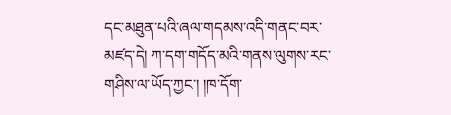དང་མཐུན་པའི་ཞལ་གདམས་འདི་གནང་བར་མཛད་དེ། ཀ་དག་གདོད་མའི་གནས་ལུགས་རང་གཤིས་ལ་ཡོད་ཀྱང་། །ཁ་དོག་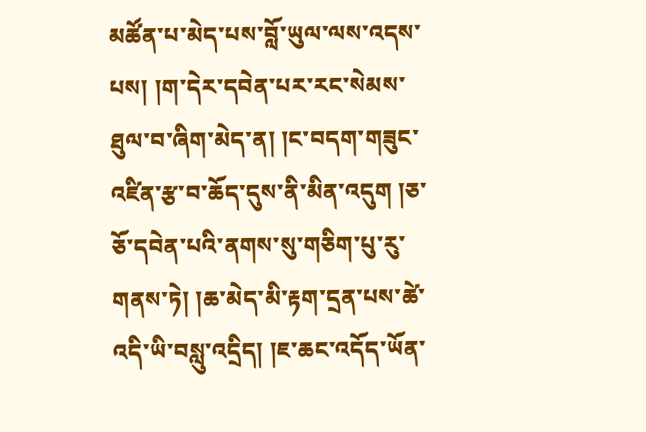མཚོན་པ་མེད་པས་བློ་ཡུལ་ལས་འདས་པས། །ག་དེར་དབེན་པར་རང་སེམས་ཐུལ་བ་ཞིག་མེད་ན། །ང་བདག་གཟུང་འཛིན་རྩ་བ་ཆོད་དུས་ནི་མིན་འདུག །ཅ་ཅོ་དབེན་པའི་ནགས་སུ་གཅིག་པུ་རུ་གནས་ཏེ། །ཆ་མེད་མི་རྟག་དྲན་པས་ཚེ་འདི་ཡི་བསླུ་འདྲིད། །ཇ་ཆང་འདོད་ཡོན་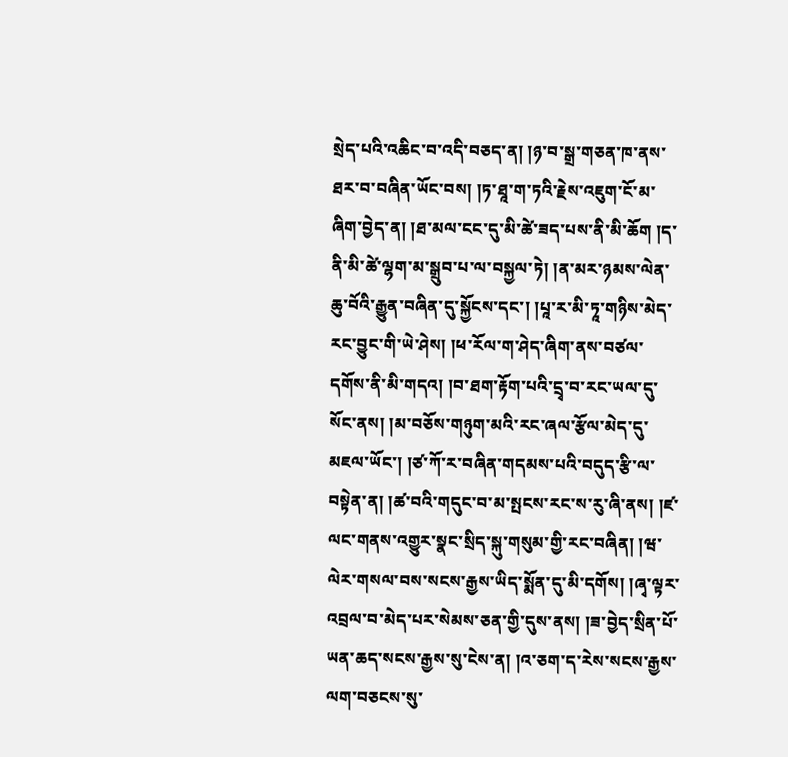སྲེད་པའི་འཆིང་བ་འདི་བཅད་ན། །ཉ་བ་སྒྲ་གཅན་ཁ་ནས་ཐར་བ་བཞིན་ཡོང་བས། །ཏ་ཐཱ་ག་ཏའི་རྗེས་འཇུག་ངོ་མ་ཞིག་བྱེད་ན། །ཐ་མལ་ངང་དུ་མི་ཚེ་ཟད་པས་ནི་མི་ཆོག །ད་ནི་མི་ཚེ་ལྷག་མ་སྒྲུབ་པ་ལ་བསྐྱལ་ཏེ། །ན་མར་ཉམས་ལེན་ཆུ་བོའི་རྒྱུན་བཞིན་དུ་སྐྱོངས་དང་། །པཱ་ར་མི་ཏཱ་གཉིས་མེད་རང་བྱུང་གི་ཡེ་ཤེས། །ཕ་རོལ་ག་ཤེད་ཞིག་ནས་བཙལ་དགོས་ནི་མི་གདའ། །བ་ཐག་རྟོག་པའི་དྲྭ་བ་རང་ཡལ་དུ་སོང་ནས། །མ་བཅོས་གཉུག་མའི་རང་ཞལ་རྩོལ་མེད་དུ་མཇལ་ཡོང་། །ཙ་ཀོ་ར་བཞིན་གདམས་པའི་བདུད་རྩི་ལ་བསྟེན་ན། །ཚ་བའི་གདུང་བ་མ་སྤངས་རང་ས་རུ་ཞི་ནས། །ཛ་ལང་གནས་འགྱུར་སྣང་སྲིད་སྐུ་གསུམ་གྱི་རང་བཞིན། །ཝ་ལེར་གསལ་བས་སངས་རྒྱས་ཡིད་སྨོན་དུ་མི་དགོས། །ཞྭ་ལྟར་འབྲལ་བ་མེད་པར་སེམས་ཅན་གྱི་དུས་ནས། །ཟ་བྱེད་སྲིན་པོ་ཡན་ཆད་སངས་རྒྱས་སུ་ངེས་ན། །འ་ཅག་ད་རེས་སངས་རྒྱས་ལག་བཅངས་སུ་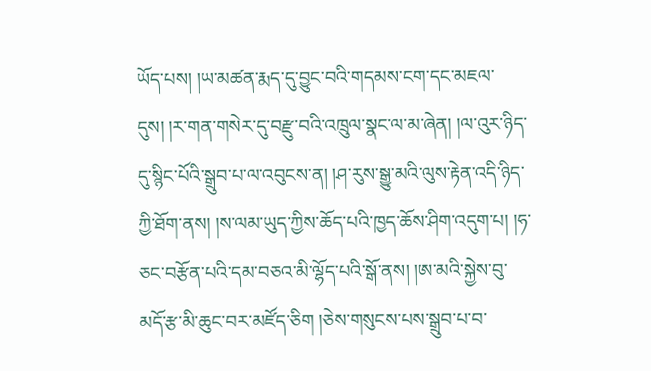ཡོད་པས། །ཡ་མཚན་རྨད་དུ་བྱུང་བའི་གདམས་ངག་དང་མཇལ་དུས། །ར་གན་གསེར་དུ་བརྫུ་བའི་འཁྲུལ་སྣང་ལ་མ་ཞེན། །ལ་འུར་ཉིད་དུ་སྙིང་པོའི་སྒྲུབ་པ་ལ་འབུངས་ན། །ཤ་རུས་སྒྱུ་མའི་ལུས་རྟེན་འདི་ཉིད་ཀྱི་ཐོག་ནས། །ས་ལམ་ཡུད་ཀྱིས་ཆོད་པའི་ཁྱད་ཆོས་ཤིག་འདུག་པ། །ཧ་ཅང་བརྩོན་པའི་དམ་བཅའ་མི་ལྷོད་པའི་སྒོ་ནས། །ཨ་མའི་སྐྱེས་བུ་མདོ་རྩ་མི་ཆུང་བར་མཛོད་ཅིག །ཅེས་གསུངས་པས་སྒྲུབ་པ་བ་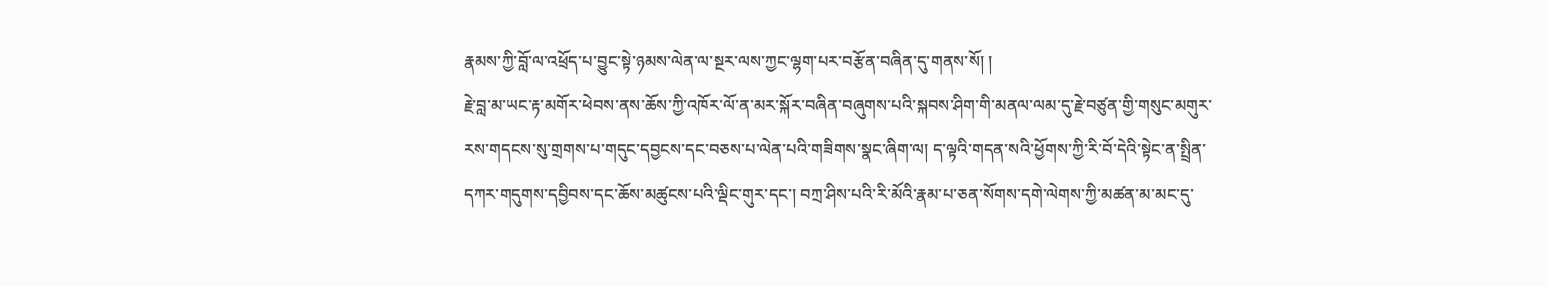རྣམས་ཀྱི་བློ་ལ་འཕྲོད་པ་བྱུང་སྟེ་ཉམས་ལེན་ལ་སྔར་ལས་ཀྱང་ལྷག་པར་བརྩོན་བཞིན་དུ་གནས་སོ། །
རྗེ་བླ་མ་ཡང་རྟ་མགོར་ཕེབས་ནས་ཆོས་ཀྱི་འཁོར་ལོ་ན་མར་སྐོར་བཞིན་བཞུགས་པའི་སྐབས་ཤིག་གི་མནལ་ལམ་དུ་རྗེ་བཙུན་གྱི་གསུང་མགུར་རས་གདངས་སུ་གྲགས་པ་གདུང་དབྱངས་དང་བཅས་པ་ལེན་པའི་གཟིགས་སྣང་ཞིག་ལ། ད་ལྟའི་གདན་སའི་ཕྱོགས་ཀྱི་རི་བོ་དེའི་སྟེང་ན་སྤྲིན་དཀར་གདུགས་དབྱིབས་དང་ཆོས་མཚུངས་པའི་ལྡིང་གུར་དང་། བཀྲ་ཤིས་པའི་རི་མོའི་རྣམ་པ་ཅན་སོགས་དགེ་ལེགས་ཀྱི་མཚན་མ་མང་དུ་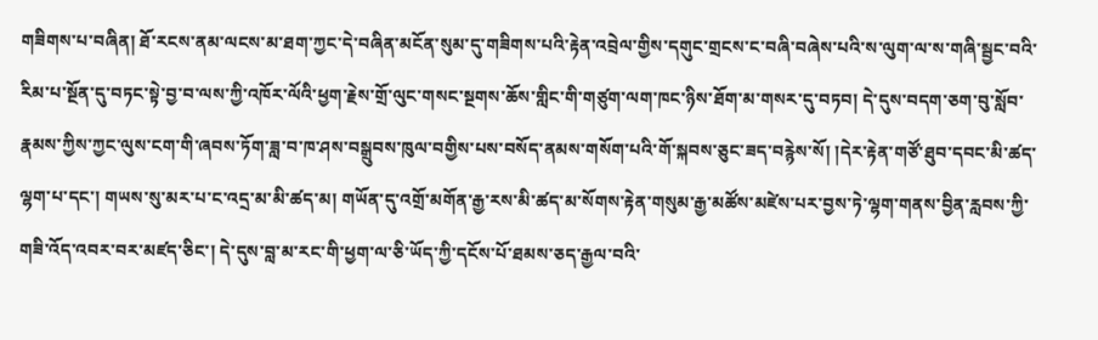གཟིགས་པ་བཞིན། ཐོ་རངས་ནམ་ལངས་མ་ཐག་ཀྱང་དེ་བཞིན་མངོན་སུམ་དུ་གཟིགས་པའི་རྟེན་འབྲེལ་གྱིས་དགུང་གྲངས་ང་བཞི་བཞེས་པའི་ས་ལུག་ལ་ས་གཞི་སྦྱང་བའི་རིམ་པ་སྔོན་དུ་བཏང་སྟེ་བྱ་བ་ལས་ཀྱི་འཁོར་ལོའི་ཕྱག་རྗེས་གྲོ་ལུང་གསང་སྔགས་ཆོས་གླིང་གི་གཙུག་ལག་ཁང་ཉིས་ཐོག་མ་གསར་དུ་བཏབ། དེ་དུས་བདག་ཅག་བུ་སློབ་རྣམས་ཀྱིས་ཀྱང་ལུས་ངག་གི་ཞབས་ཏོག་ཟླ་བ་ཁ་ཤས་བསྒྲུབས་ཁུལ་བགྱིས་པས་བསོད་ནམས་གསོག་པའི་གོ་སྐབས་ཅུང་ཟད་བརྙེས་སོ། །དེར་རྟེན་གཙོ་ཐུབ་དབང་མི་ཚད་ལྷག་པ་དང་། གཡས་སུ་མར་པ་ང་འདྲ་མ་མི་ཚད་མ། གཡོན་དུ་འགྲོ་མགོན་རྒྱ་རས་མི་ཚད་མ་སོགས་རྟེན་གསུམ་རྒྱ་མཚོས་མཛེས་པར་བྱས་ཏེ་ལྷག་གནས་བྱིན་རླབས་ཀྱི་གཟི་འོད་འབར་བར་མཛད་ཅིང་། དེ་དུས་བླ་མ་རང་གི་ཕྱག་ལ་ཅི་ཡོད་ཀྱི་དངོས་པོ་ཐམས་ཅད་རྒྱལ་བའི་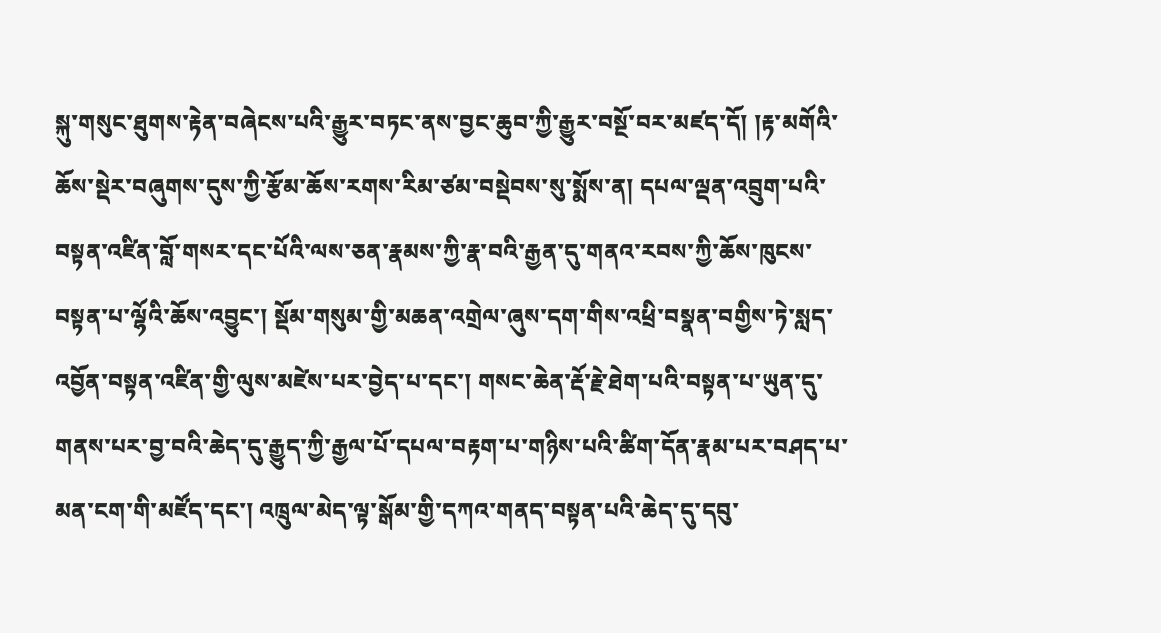སྐུ་གསུང་ཐུགས་རྟེན་བཞེངས་པའི་རྒྱུར་བཏང་ནས་བྱང་ཆུབ་ཀྱི་རྒྱུར་བསྔོ་བར་མཛད་དོ། །རྟ་མགོའི་ཆོས་སྡེར་བཞུགས་དུས་ཀྱི་རྩོམ་ཆོས་རགས་རིམ་ཙམ་བསྡེབས་སུ་སྨོས་ན། དཔལ་ལྡན་འབྲུག་པའི་བསྟན་འཛིན་བློ་གསར་དང་པོའི་ལས་ཅན་རྣམས་ཀྱི་རྣ་བའི་རྒྱན་དུ་གནའ་རབས་ཀྱི་ཆོས་ཁུངས་བསྟན་པ་ལྷོའི་ཆོས་འབྱུང་། སྡོམ་གསུམ་གྱི་མཆན་འགྲེལ་ཞུས་དག་གིས་འཕྲི་བསྣན་བགྱིས་ཏེ་སླད་འབྱོན་བསྟན་འཛིན་གྱི་ལུས་མཛེས་པར་བྱེད་པ་དང་། གསང་ཆེན་རྡོ་རྗེ་ཐེག་པའི་བསྟན་པ་ཡུན་དུ་གནས་པར་བྱ་བའི་ཆེད་དུ་རྒྱུད་ཀྱི་རྒྱལ་པོ་དཔལ་བརྟག་པ་གཉིས་པའི་ཚིག་དོན་རྣམ་པར་བཤད་པ་མན་ངག་གི་མཛོད་དང་། འཁྲུལ་མེད་ལྟ་སྒོམ་གྱི་དཀའ་གནད་བསྟན་པའི་ཆེད་དུ་དབུ་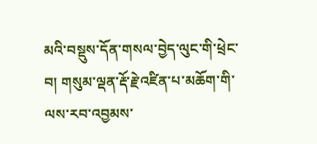མའི་བསྡུས་དོན་གསལ་བྱེད་ལུང་གི་ཕྲེང་བ། གསུམ་ལྡན་རྡོ་རྗེ་འཛིན་པ་མཆོག་གི་ལས་རབ་འབྱམས་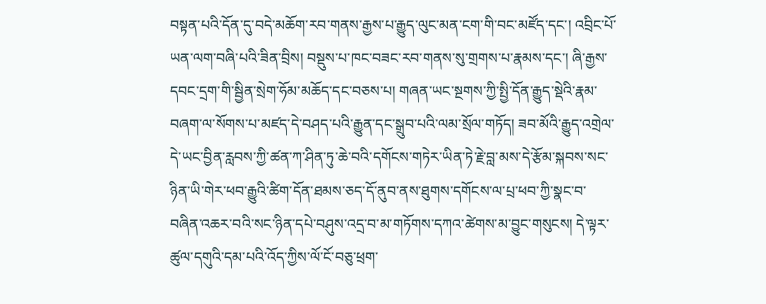བསྟན་པའི་དོན་དུ་བདེ་མཆོག་རབ་གནས་རྒྱས་པ་རྒྱུད་ལུང་མན་ངག་གི་བང་མཛོད་དང་། འབྲིང་པོ་ཡན་ལག་བཞི་པའི་ཟིན་བྲིས། བསྡུས་པ་ཁང་བཟང་རབ་གནས་སུ་གྲགས་པ་རྣམས་དང་། ཞི་རྒྱས་དབང་དྲག་གི་སྦྱིན་སྲེག་ཧོམ་མཆོད་དང་བཅས་པ། གཞན་ཡང་སྔགས་ཀྱི་སྤྱི་དོན་རྒྱུད་སྡེའི་རྣམ་བཞག་ལ་སོགས་པ་མཛད་དེ་བཤད་པའི་རྒྱུན་དང་སྒྲུབ་པའི་ལམ་སྲོལ་གཏོད། ཟབ་མོའི་རྒྱུད་འགྲེལ་དེ་ཡང་བྱིན་རླབས་ཀྱི་ཚན་ཀ་ཤིན་ཏུ་ཆེ་བའི་དགོངས་གཏེར་ཡིན་ཏེ་རྗེ་བླ་མས་དེ་རྩོམ་སྐབས་སང་ཉིན་ཡི་གེར་ཕབ་རྒྱུའི་ཚིག་དོན་ཐམས་ཅད་དོ་ནུབ་ནས་ཐུགས་དགོངས་ལ་པྲ་ཕབ་ཀྱི་སྣང་བ་བཞིན་འཆར་བའི་སང་ཉིན་དཔེ་བཤུས་འདྲ་བ་མ་གཏོགས་དཀའ་ཚེགས་མ་བྱུང་གསུངས། དེ་ལྟར་ཚུལ་དགུའི་དམ་པའི་འོད་ཀྱིས་ལོ་ངོ་བཅུ་ཕྲག་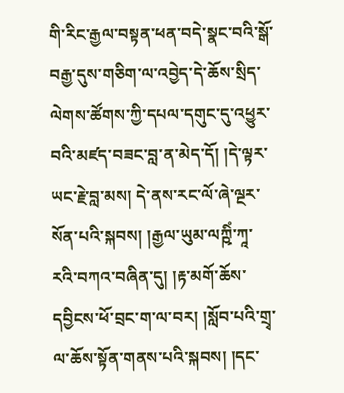གི་རིང་རྒྱལ་བསྟན་ཕན་བདེ་སྣང་བའི་སྒོ་བརྒྱ་དུས་གཅིག་ལ་འབྱེད་དེ་ཆོས་སྲིད་ལེགས་ཚོགས་ཀྱི་དཔལ་དགུང་དུ་འཕྱུར་བའི་མཛད་བཟང་བླ་ན་མེད་དོ། །དེ་ལྟར་ཡང་རྗེ་བླ་མས། དེ་ནས་རང་ལོ་ཞེ་ལྔར་སོན་པའི་སྐབས། །རྒྱལ་ཡུམ་ལཀྵིཾ་ཀཱ་རའི་བཀའ་བཞིན་དུ། །རྟ་མགོ་ཆོས་དབྱིངས་ཕོ་བྲང་ག་ལ་བར། །སློབ་པའི་གྲྭ་ལ་ཆོས་སྟོན་གནས་པའི་སྐབས། །དང་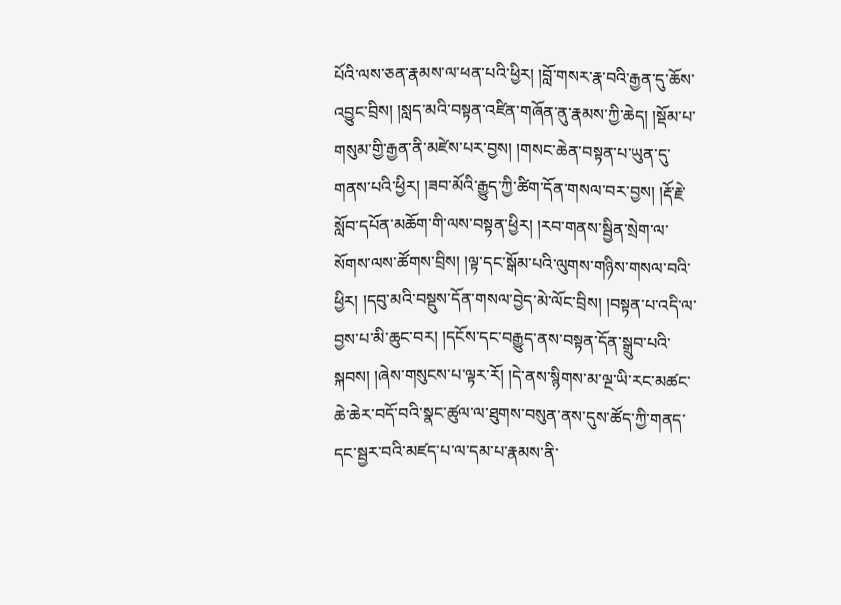པོའི་ལས་ཅན་རྣམས་ལ་ཕན་པའི་ཕྱིར། །བློ་གསར་རྣ་བའི་རྒྱན་དུ་ཆོས་འབྱུང་བྲིས། །སླད་མའི་བསྟན་འཛིན་གཞོན་ནུ་རྣམས་ཀྱི་ཆེད། །སྡོམ་པ་གསུམ་གྱི་རྒྱན་ནི་མཛེས་པར་བྱས། །གསང་ཆེན་བསྟན་པ་ཡུན་དུ་གནས་པའི་ཕྱིར། །ཟབ་མོའི་རྒྱུད་ཀྱི་ཚིག་དོན་གསལ་བར་བྱས། །རྡོ་རྗེ་སློབ་དཔོན་མཆོག་གི་ལས་བསྟན་ཕྱིར། །རབ་གནས་སྦྱིན་སྲེག་ལ་སོགས་ལས་ཚོགས་བྲིས། །ལྟ་དང་སྒོམ་པའི་ལུགས་གཉིས་གསལ་བའི་ཕྱིར། །དབུ་མའི་བསྡུས་དོན་གསལ་བྱེད་མེ་ལོང་བྲིས། །བསྟན་པ་འདི་ལ་བྱས་པ་མི་ཆུང་བར། །དངོས་དང་བརྒྱུད་ནས་བསྟན་དོན་སྒྲུབ་པའི་སྐབས། །ཞེས་གསུངས་པ་ལྟར་རོ། །དེ་ནས་སྙིགས་མ་ལྔ་ཡི་རང་མཚང་ཆེ་ཆེར་བདོ་བའི་སྣང་ཚུལ་ལ་ཐུགས་བསུན་ནས་དུས་ཚོད་ཀྱི་གནད་དང་སྦྱར་བའི་མཛད་པ་ལ་དམ་པ་རྣམས་ནི་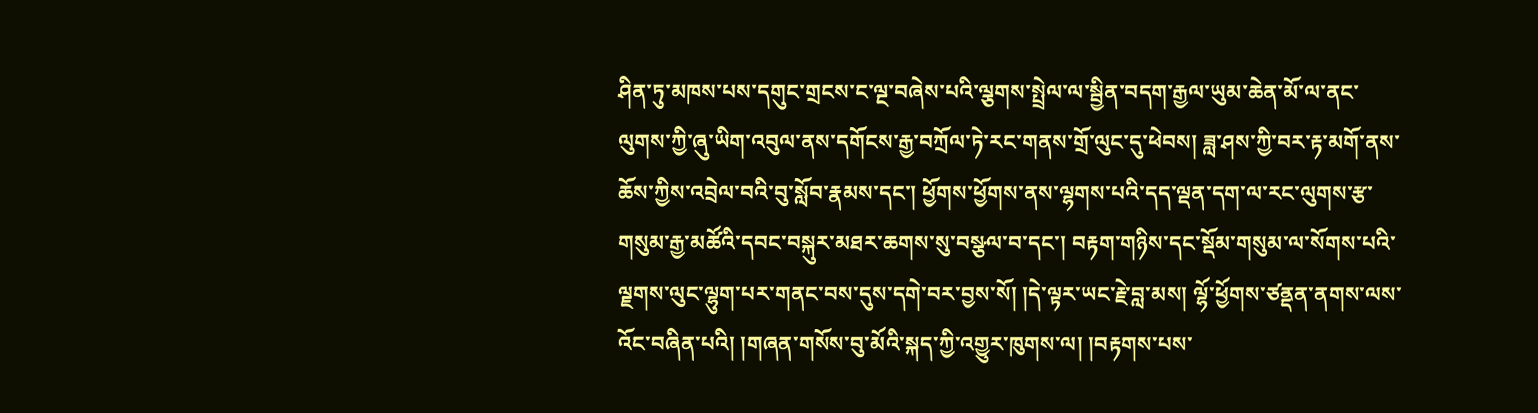ཤིན་ཏུ་མཁས་པས་དགུང་གྲངས་ང་ལྔ་བཞེས་པའི་ལྕགས་སྤྲེལ་ལ་སྦྱིན་བདག་རྒྱལ་ཡུམ་ཆེན་མོ་ལ་ནང་ལུགས་ཀྱི་ཞུ་ཡིག་འབུལ་ནས་དགོངས་རྒྱ་བཀྲོལ་ཏེ་རང་གནས་གྲོ་ལུང་དུ་ཕེབས། ཟླ་ཤས་ཀྱི་བར་རྟ་མགོ་ནས་ཆོས་ཀྱིས་འབྲེལ་བའི་བུ་སློབ་རྣམས་དང་། ཕྱོགས་ཕྱོགས་ནས་ལྷགས་པའི་དད་ལྡན་དག་ལ་རང་ལུགས་རྩ་གསུམ་རྒྱ་མཚོའི་དབང་བསྐུར་མཐར་ཆགས་སུ་བསྩལ་བ་དང་། བརྟག་གཉིས་དང་སྡོམ་གསུམ་ལ་སོགས་པའི་ལྗགས་ལུང་ལྷུག་པར་གནང་བས་དུས་དགེ་བར་བྱས་སོ། །དེ་ལྟར་ཡང་རྗེ་བླ་མས། ལྷོ་ཕྱོགས་ཙནྡན་ནགས་ལས་འོང་བཞིན་པའི། །གཞན་གསོས་བུ་མོའི་སྐད་ཀྱི་འགྱུར་ཁུགས་ལ། །བརྟགས་པས་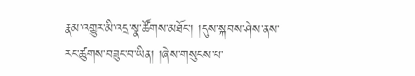རྣམ་འགྱུར་མི་འདྲ་སྣ་ཚོགས་མཐོང་། །དུས་སྐབས་ཤེས་ནས་རང་ཚུགས་བཟུང་བ་ཡིན། །ཞེས་གསུངས་པ་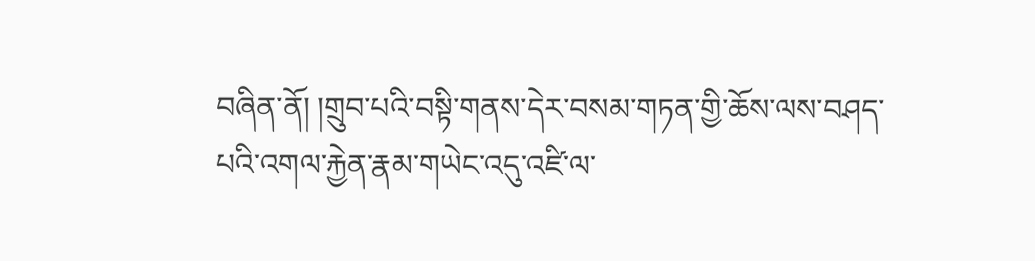བཞིན་ནོ། །གྲུབ་པའི་བསྟི་གནས་དེར་བསམ་གཏན་གྱི་ཆོས་ལས་བཤད་པའི་འགལ་རྐྱེན་རྣམ་གཡེང་འདུ་འཛི་ལ་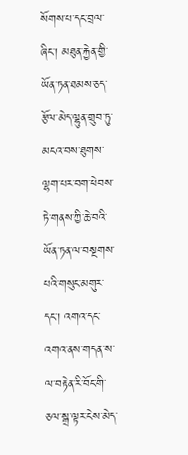སོགས་པ་དང་བྲལ་ཞིང་། མཐུན་རྐྱེན་གྱི་ཡོན་ཏན་ཐམས་ཅད་རྩོལ་མེད་ལྷུན་གྲུབ་ཏུ་མངའ་བས་ཐུགས་ལྷག་པར་བག་ཕེབས་ཏེ་གནས་ཀྱི་ཆེ་བའི་ཡོན་ཏན་ལ་བསྔགས་པའི་གསུང་མགུར་དང་། འགའ་དང་འགའ་ནས་གདན་ས་ལ་བརྟེན་རི་བོང་གི་ཅལ་སྒྲ་ལྟར་ངེས་མེད་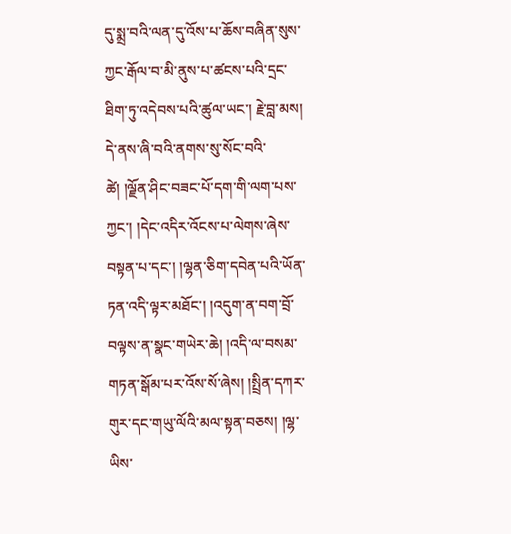དུ་སྨྲ་བའི་ལན་དུ་འོས་པ་ཆོས་བཞིན་སུས་ཀྱང་རྒོལ་བ་མི་ནུས་པ་ཚངས་པའི་དྲང་ཐིག་ཏུ་འདེབས་པའི་ཚུལ་ཡང་། རྗེ་བླ་མས། དེ་ནས་ཞི་བའི་ནགས་སུ་སོང་བའི་ཚེ། །ལྗོན་ཤིང་བཟང་པོ་དག་གི་ལག་པས་ཀྱང་། །དེང་འདིར་འོངས་པ་ལེགས་ཞེས་བསྟན་པ་དང་། །ལྷན་ཅིག་དབེན་པའི་ཡོན་ཏན་འདི་ལྟར་མཐོང་། །འདུག་ན་བག་བྲོ་བལྟས་ན་སྣང་གཡེར་ཆེ། །འདི་ལ་བསམ་གཏན་སྒོམ་པར་འོས་སོ་ཞེས། །སྤྲིན་དཀར་གུར་དང་གཡུ་ལོའི་མལ་སྟན་བཅས། །ལྷ་ཡིས་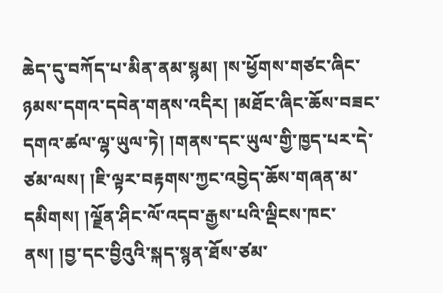ཆེད་དུ་བཀོད་པ་མིན་ནམ་སྙམ། །ས་ཕྱོགས་གཙང་ཞིང་ཉམས་དགའ་དབེན་གནས་འདིར། །མཐོང་ཞིང་ཆོས་བཟང་དགའ་ཚལ་ལྷ་ཡུལ་ཏེ། །གནས་དང་ཡུལ་གྱི་ཁྱད་པར་དེ་ཙམ་ལས། །ཇི་ལྟར་བརྟགས་ཀྱང་འབྱེད་ཆོས་གཞན་མ་དམིགས། །ལྗོན་ཤིང་ལོ་འདབ་རྒྱས་པའི་ལྡིངས་ཁང་ནས། །བྱ་དང་བྱིའུའི་སྐད་སྙན་ཐོས་ཙམ་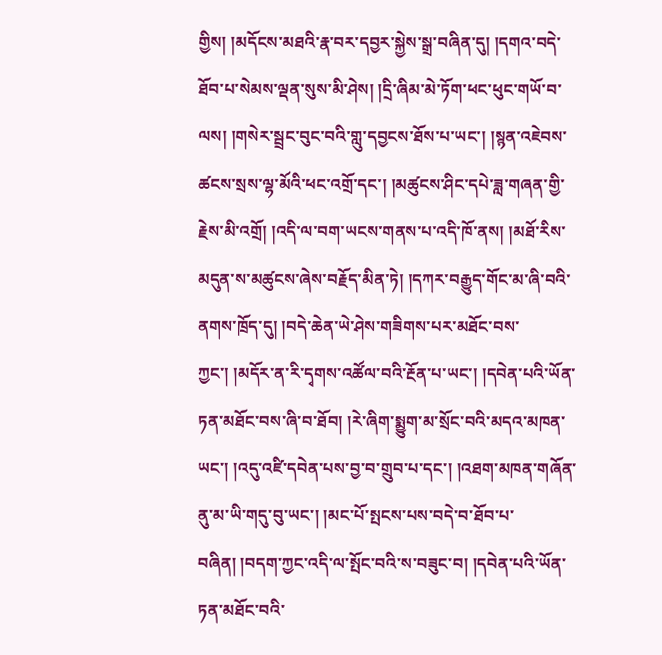གྱིས། །མདོངས་མཐའི་རྣ་བར་དབྱར་སྐྱེས་སྒྲ་བཞིན་དུ། །དགའ་བདེ་ཐོབ་པ་སེམས་ལྡན་སུས་མི་ཤེས། །དྲི་ཞིམ་མེ་ཏོག་ཕང་ཕུང་གཡོ་བ་ལས། །གསེར་སྦྲང་བུང་བའི་གླུ་དབྱངས་ཐོས་པ་ཡང་། །སྙན་འཇེབས་ཚངས་སྲས་ལྷ་མོའི་ཕང་འགྲོ་དང་། །མཚུངས་ཤིང་དཔེ་ཟླ་གཞན་གྱི་རྗེས་མི་འགྲོ། །འདི་ལ་བག་ཡངས་གནས་པ་འདི་ཁོ་ནས། །མཐོ་རིས་མདུན་ས་མཚུངས་ཞེས་བརྗོད་མིན་ཏེ། །དཀར་བརྒྱུད་གོང་མ་ཞི་བའི་ནགས་ཁྲོད་དུ། །བདེ་ཆེན་ཡེ་ཤེས་གཟིགས་པར་མཐོང་བས་ཀྱང་། །མདོར་ན་རི་དྭགས་འཚོལ་བའི་རྔོན་པ་ཡང་། །དབེན་པའི་ཡོན་ཏན་མཐོང་བས་ཞི་བ་ཐོབ། །རེ་ཞིག་སྨྱུག་མ་སྲོང་བའི་མདའ་མཁན་ཡང་། །འདུ་འཛི་དབེན་པས་བྱ་བ་གྲུབ་པ་དང་། །འཐག་མཁན་གཞོན་ནུ་མ་ཡི་གདུ་བུ་ཡང་། །མང་པོ་སྤངས་པས་བདེ་བ་ཐོབ་པ་བཞིན། །བདག་ཀྱང་འདི་ལ་སྤོང་བའི་ས་བཟུང་བ། །དབེན་པའི་ཡོན་ཏན་མཐོང་བའི་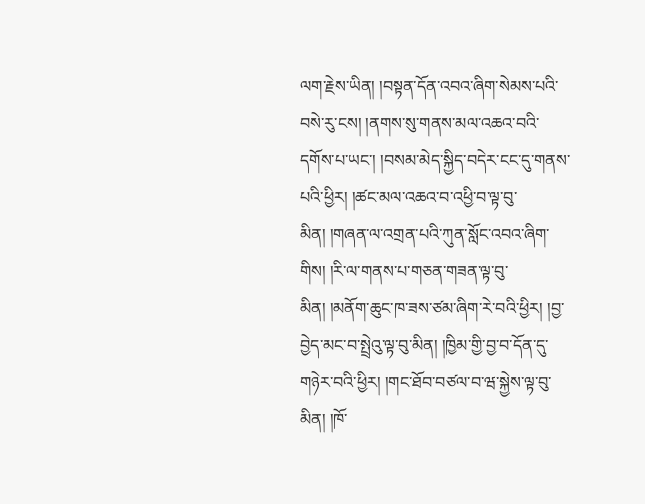ལག་རྗེས་ཡིན། །བསྟན་དོན་འབའ་ཞིག་སེམས་པའི་བསེ་རུ་ངས། །ནགས་སུ་གནས་མལ་འཆའ་བའི་དགོས་པ་ཡང་། །བསམ་མེད་སྐྱིད་བདེར་ངང་དུ་གནས་པའི་ཕྱིར། །ཚང་མལ་འཆའ་བ་འཕྱི་བ་ལྟ་བུ་མིན། །གཞན་ལ་འགྲན་པའི་ཀུན་སློང་འབའ་ཞིག་གིས། །རི་ལ་གནས་པ་གཅན་གཟན་ལྟ་བུ་མིན། །མནོག་ཆུང་ཁ་ཟས་ཙམ་ཞིག་རེ་བའི་ཕྱིར། །བྱ་བྱེད་མང་བ་སྤྲེའུ་ལྟ་བུ་མིན། །ཁྱིམ་གྱི་བྱ་བ་དོན་དུ་གཉེར་བའི་ཕྱིར། །གང་ཐོབ་བཙལ་བ་ཝ་སྐྱེས་ལྟ་བུ་མིན། །ཁོ་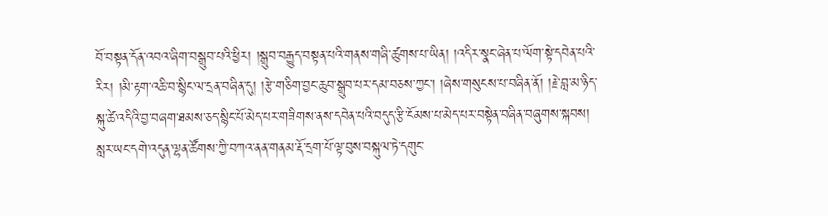བོ་བསྟན་དོན་འབའ་ཞིག་བསྒྲུབ་པའི་ཕྱིར། །སྒྲུབ་བརྒྱུད་བསྟན་པའི་གནས་གཞི་ཚུགས་པ་ཡིན། །འདིར་སྣང་ཞེན་པ་ལོག་སྟེ་དབེན་པའི་རིར། །མི་རྟག་འཆི་བ་སྙིང་ལ་དྲན་བཞིན་དུ། །རྩེ་གཅིག་བྱང་ཆུབ་སྒྲུབ་པར་དམ་བཅས་ཀྱང་། །ཞེས་གསུངས་པ་བཞིན་ནོ། །རྗེ་བླ་མ་ཉིད་སྐུ་ཚེ་འདིའི་བྱ་བཞག་ཐམས་ཅད་སྙིང་པོ་མེད་པར་གཟིགས་ནས་དབེན་པའི་བདུད་རྩི་ངོམས་པ་མེད་པར་བསྟེན་བཞིན་བཞུགས་སྐབས། སླར་ཡང་དགེ་འདུན་ལྷན་ཚོགས་ཀྱི་བཀའ་ནན་གནམ་རྡོ་དྲག་པོ་ལྟ་བུས་བསྐུལ་ཏེ་དགུང་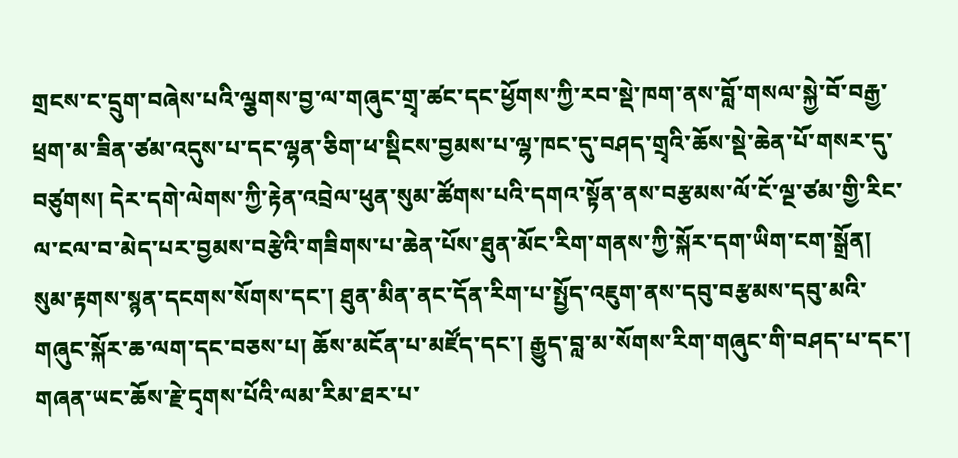གྲངས་ང་དྲུག་བཞེས་པའི་ལྕགས་བྱ་ལ་གཞུང་གྲྭ་ཚང་དང་ཕྱོགས་ཀྱི་རབ་སྡེ་ཁག་ནས་བློ་གསལ་སྐྱེ་བོ་བརྒྱ་ཕྲག་མ་ཟིན་ཙམ་འདུས་པ་དང་ལྷན་ཅིག་ཕ་སྡིངས་བྱམས་པ་ལྷ་ཁང་དུ་བཤད་གྲྭའི་ཆོས་སྡེ་ཆེན་པོ་གསར་དུ་བཙུགས། དེར་དགེ་ལེགས་ཀྱི་རྟེན་འབྲེལ་ཕུན་སུམ་ཚོགས་པའི་དགའ་སྟོན་ནས་བརྩམས་ལོ་ངོ་ལྔ་ཙམ་གྱི་རིང་ལ་ངལ་བ་མེད་པར་བྱམས་བརྩེའི་གཟིགས་པ་ཆེན་པོས་ཐུན་མོང་རིག་གནས་ཀྱི་སྐོར་དག་ཡིག་ངག་སྒྲོན། སུམ་རྟགས་སྙན་དངགས་སོགས་དང་། ཐུན་མིན་ནང་དོན་རིག་པ་སྤྱོད་འཇུག་ནས་དབུ་བརྩམས་དབུ་མའི་གཞུང་སྐོར་ཆ་ལག་དང་བཅས་པ། ཆོས་མངོན་པ་མཛོད་དང་། རྒྱུད་བླ་མ་སོགས་རིག་གཞུང་གི་བཤད་པ་དང་། གཞན་ཡང་ཆོས་རྗེ་དྭགས་པོའི་ལམ་རིམ་ཐར་པ་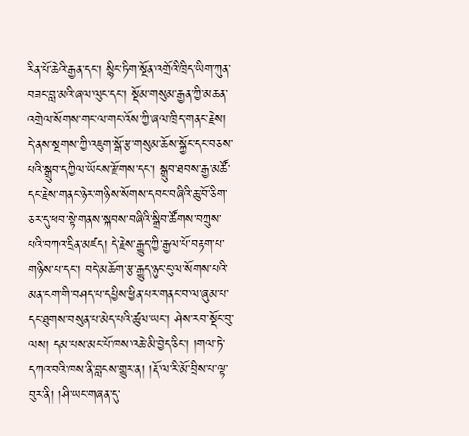རིན་པོ་ཆེའི་རྒྱན་དང་། སྙིང་ཏིག་སྔོན་འགྲོའི་ཁྲིད་ཡིག་ཀུན་བཟང་བླ་མའི་ཞལ་ལུང་དང་། སྡོམ་གསུམ་རྒྱན་ཀྱི་མཆན་འགྲེལ་སོགས་གང་ལ་གང་འོས་ཀྱི་ཞལ་ཁྲིད་གནང་རྗེས། དེ་ནས་སྔགས་ཀྱི་འཇུག་སྒོ་རྩ་གསུམ་ཆོས་སྐྱོང་དང་བཅས་པའི་སྒྲུབ་དཀྱིལ་ཡོངས་རྫོགས་དང་། སྒྲུབ་ཐབས་རྒྱ་མཚོ་དང་རྗེས་གནང་ཉེར་གཉིས་སོགས་དབང་བཞིའི་ཆུ་བོ་ཅིག་ཅར་དུ་ཕབ་སྟེ་གནས་སྐབས་བཞིའི་སྒྲིབ་ཚོགས་བཀྲུས་པའི་བཀའ་དྲིན་མཛད། དེ་རྗེས་རྒྱུད་ཀྱི་རྒྱལ་པོ་བརྟག་པ་གཉིས་པ་དང་། བདེ་མཆོག་རྩ་རྒྱུད་ཉུང་ངུ་ལ་སོགས་པའི་མན་ངག་གི་བཤད་པ་དཔྱིས་ཕྱིན་པར་གནང་བ་ལ་ཞུམ་པ་དང་ཐུགས་བསུན་པ་མེད་པའི་ཚུལ་ཡང་། ཤེས་རབ་སྡོང་བུ་ལས། དམ་པས་མང་པོ་ཁས་འཆེ་མི་བྱེད་ཅིང་། །གལ་ཏེ་དཀའ་བའི་ཁས་ནི་བླངས་གྱུར་ན། །རྡོ་ལ་རི་མོ་བྲིས་པ་ལྟ་བུར་ནི། །ཤི་ཡང་གཞན་དུ་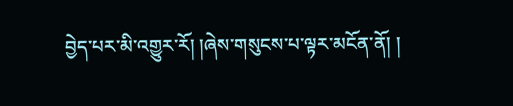བྱེད་པར་མི་འགྱུར་རོ། །ཞེས་གསུངས་པ་ལྟར་མངོན་ནོ། །